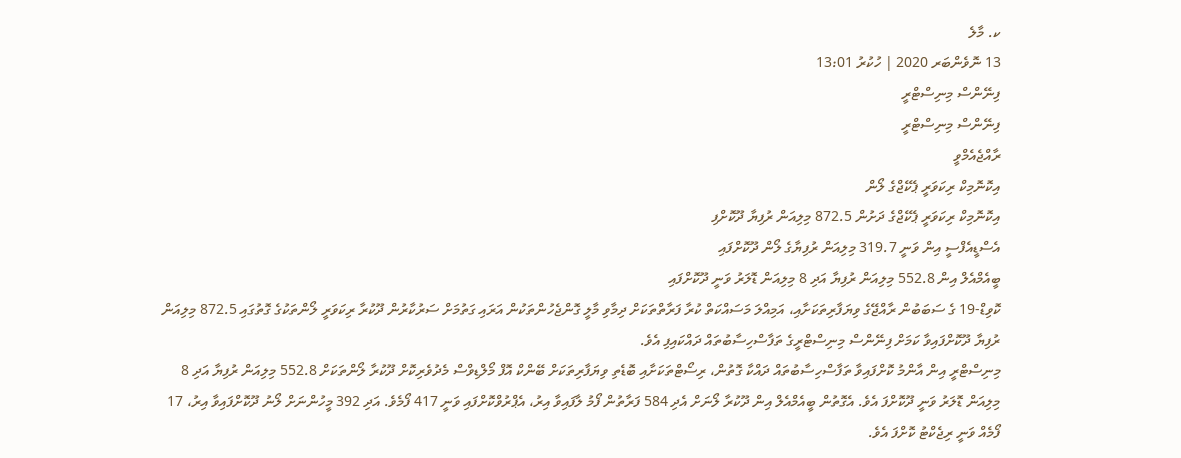ކ. މާލެ
13 ނޮވެންބަރ 2020 | ހުކުރު 13:01
ފިނޭންސް މިނިސްޓްރީ
ފިނޭންސް މިނިސްޓްރީ
ރާއްޖެއެމްވީ
އިކޮނޮމިކް ރިކަވަރީ ޕެކޭޖްގެ ލޯން
އިކޮނޮމިކް ރިކަވަރީ ޕެކޭޖްގެ ދަށުން 872.5 މިލިއަން ރުފިޔާ ދޫކޮށްފި
އެސްޑީއެފްސީ އިން ވަނީ 319.7 މިލިއަން ރުފިޔާގެ ލޯން ދޫކޮށްފައި
ބީއެމްއެލް އިން 552.8 މިލިއަން ރުފިޔާ އަދި 8 މިލިއަން ޑޮލަރު ވަނީ ދޫކޮށްފައި
ކޮވިޑް-19 ގެ ސަބަބުން ރާއްޖޭގެ ވިޔަފާރިތަކަށާއި، އަމިއްލަ މަސައްކަތް ކުރާ ފަރާތްތަކަށް ދިމާވި މާލީ ގޮންޖެހުންތަކުން އަރައި ގަތުމަށް ސަރުކާރުން ދޫކުރާ ރިކަވަރީ ލޯންތަކުގެ ގޮތުގައި 872.5 މިލިއަން ރުފިޔާ ދޫކޮށްފައިވާ ކަމަށް ފިނޭންސް މިނިސްޓްރީގެ ތަފާސްހިސާބުތައް ދައްކައިފި އެވެ.
މިނިސްޓްރީ އިން އާންމު ކޮށްފައިވާ ތަފާސްހިސާބުތައް ދައްކާ ގޮތުން، ރިސޯޓްތަކަށާއި ބޮޑެތި ވިޔަފާރިތަކަށް ބޭންކް އޮފް މޯލްޑިވްސް މެދުވެރިކޮށް ދޫކުރާ ލޯންތަކަށް 552.8 މިލިއަން ރުފިޔާ އަދި 8 މިލިއަން ޑޮލަރު ވަނީ ދޫކޮށްފަ އެވެ. އެގޮތުން ބީއެމްއެލް އިން ދޫކުރާ ލޯނަށް އެދި 584 ފަރާތުން ފޯމު ލާފައިވާ އިރު، އެޕްރުވްކޮށްފައި ވަނީ 417 ފޯމެވެ. އަދި 392 މީހުންނަށް ލޯނު ދޫކޮށްފައިވާ އިރު، 17 ފޯމެއް ވަނީ ރިޖެކްޓު ކޮށްފަ އެވެ.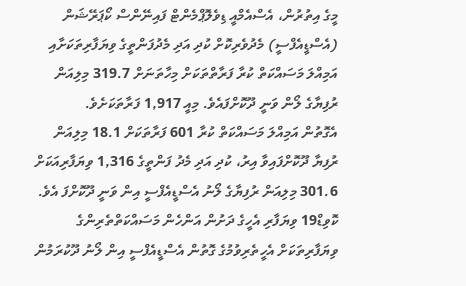މީގެ އިތުރުން، އެސްއެމްއީ ޑިވެލޮޕްމެންޓް ފައިނޭންސް ކޯޕަރޭޝަން (އެސްޑީއެފްސީ) މެދުވެރިކޮށް ކުދި އަދި މެދުފަންތީގެ ވިޔަފާރިތަކަށާއި އަމިއްލަ މަސައްކަތް ކުރާ ފަރާތްތަކަށް މިހާތަނަށް 319.7 މިލިއަން ރުފިޔާގެ ލޯން ވަނީ ދޫކޮށްފައެވެ. މިއީ 1,917 ފަރާތަކަށެވެ.
އެގޮތުން އަމިއްލަ މަސައްކަތް ކުރާ 601 ފަރާތަކަށް 18.1 މިލިއަން ރުފިޔާ ދޫކޮށްފައިވާ އިރު، ކުދި އަދި މެދު ފަންތީގެ 1,316 ވިޔަފާރިއަކަށް 301.6 މިލިއަން ރުފިޔާގެ ލޯނު އެސްޑީއެފްސީ އިން ވަނީ ދޫކޮށްފަ އެވެ.
ކޮވިޑް19 ވިޔަފާރި އެހީގެ ދަށުން އަންހެން މަސައްކަތްތެރިންގެ ވިޔަފާރިތަކަށް އެހީތެރިވުމުގެ ގޮތުން އެސްޑީއެފްސީ އިން ލޯނު ދޫކުރަމުން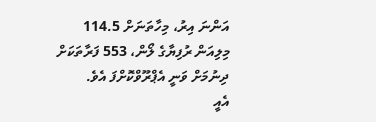އަންނަ އިރު، މިހާތަނަށް 114.5 މިލިއަން ރުފިޔާގެ ލޯން، 553 ފަރާތަކަށް ދިނުމަށް ވަނީ އެޕްރޫވްކޮށްފަ އެވެ.
އެއީ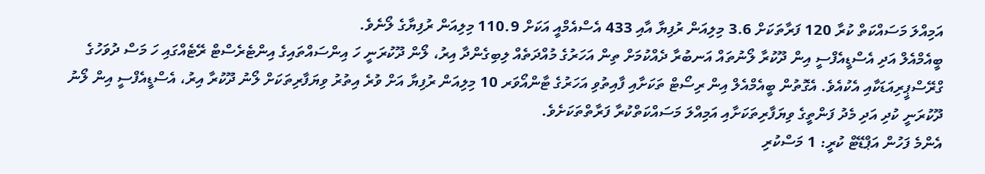އަމިއްލަ މަސައްކަތް ކުރާ 120 ފަރާތަކަށް 3.6 މިލިއަން ރުފިޔާ އާއި 433 އެސްއެމްއީ އަކަށް 110.9 މިލިއަން ރުފިޔާގެ ލޯނެވެ.
ބީއެމްއެލް އަދި އެސްޑީއެފްސީ އިން ދޫކުރާ ލޯނުތައް އަނބުރާ ދެއްކުމަށް ތިން އަހަރުގެ މުއްދަތެއް ލިބިގެންދާ އިރު، ލޯން ދޫކުރަނީ ހަ އިންސައްތައިގެ އިންޓެރެސްޓް ރޭޓެއްގައި ހަ މަސް ދުވަހުގެ ގްރޭސްޕީރިއަޑަކާއި އެކުއެވެ. އެގޮތުން ބީއެމްއެލް އިން ރިސޯޓް ތަކަށާއި ފާއިތުވި އަހަރުގެ ޓާންއޯވަރ 10 މިލިއަން ރުފިޔާ އަށް ވުރެ އިތުރު ވިޔަފާރިތަކަށް ލޯނު ދޫކުރާ އިރު، އެސްޑީއެފްސީ އިން ލޯނު ދޫކުރަނީ ކުދި އަދި މެދު ފަންތީގެ ވިޔަފާރިތަކަށާއި އަމިއްލަ މަސައްކަތްކުރާ ފަރާތްތަކަށެވެ.
އެންމެ ފަހުން އަޕްޑޭޓް ކުރީ: 1 މަސްކުރި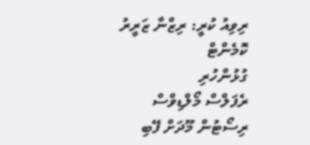ރިވިއު ކުރީ: ރިޒްނާ ޒަރީރު
ކޮމެންޓް
ގުޅުންހުރި
ރެފަލްސް މޯލްޑިވްސް ރިސޯޓުން މޫދަށް ފޭބި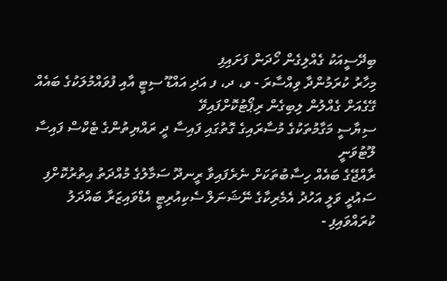ބިދޭސީއަކު ގެއްލިގެން ހޯދަން ފަށައިފި
މިހާރު ކުރަމުންދާ ވިއްސާރަ - ވ، ދ، ފ އަދި އައްޑޫ ސިޓީ އާއި ފުވައްމުލަކުގެ ބައެއް ގޭގެއަށް ގެއްލުން ލިބިގެން ރިޕޯޓުކޮށްފައިވޭ
ސިޔާސީ މަގާމުތަކުގެ މުސާރައިގެ ގޮތުގައި ފައިސާ ދީ ރައްޔިތުންގެ ޓެކްސް ފައިސާ ލޫޓުވަނީ
ރާއްޖޭގެ ބައެއް ހިސާބުތަކަށް ނެރެފައިވާ ރީނދޫ ސަމާލުގެ މުއްދަތު އިތުރުކޮށްފި
ސައުދީ ވަލީ އަހުދު އެމެރިކާގެ ނޭޝަނަލް ސެކިއުރިޓީ އެޑްވައިޒަރާ ބައްދަލު ކުރައްވައިފި -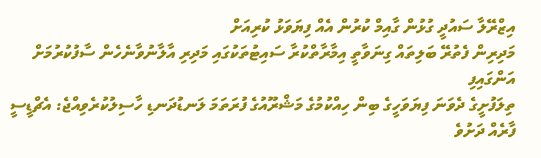އިޒްރޭލާ ސައުދީ ގުޅުން ގާއިމް ކުރުން އެއް ފިޔަވަޅު ކުރިއަށް
މަދިރިން ފެތުރޭ ބަލިތައް ގިނަވާތީ އިމާރާތްކުރާ ސައިޓުތަކުގައި މަދިރި އާލާނުވާނެހެން ސާފުކުރުމަށް އަންގައިފި
ތިލަފުށީގެ ދެވަނަ ފިޔަވަހީގެ ބިން ހިއްކުމުގެ މަޝްރޫއުގެ ފުރަތަމަ ލަނޑުދަނޑި ހާސިލުކުރެވިއްޖެ: އެޗްޑީސީ
ފާރެއް ދަށުވެ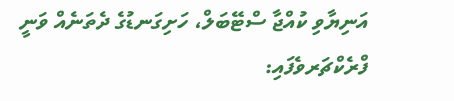އަނިޔާވި ކުއްޖާ ސްޓޭބަލް، ހަށިގަނޑުގެ ދެތަނެއް ވަނީ ފްރެކްޗަރވެފައި: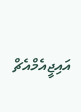އައިޖީއެމްއެޗް